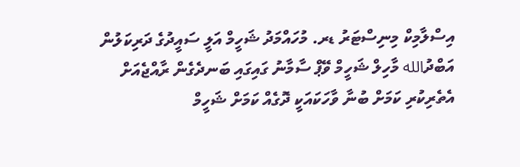އިސްލާމިކް މިނިސްޓަރު ޑރ. މުހައްމަދު ޝަހީމް އަލީ ސައީދުގެ ދަރިކަލުން އަބްދުالله މާހިލް ޝަހީމް ވޭޕް ސާމާނު ގައިގައި ބަނދެގެން ރާއްޖެއަށް އެތެރިކުރި ކަމަށް ބުނާ ވާހަކައަކީ ދޮގެއް ކަމަށް ޝަހީމް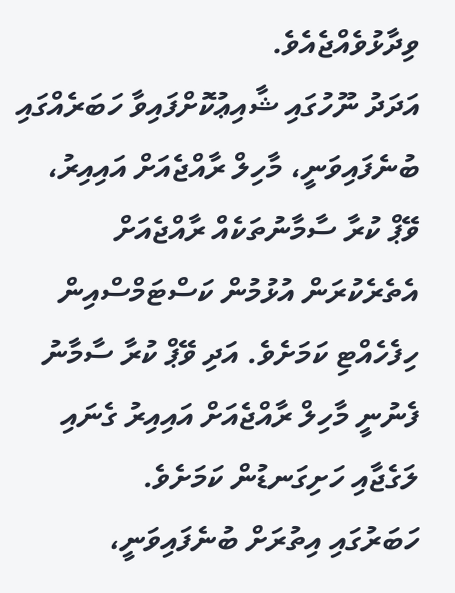ވިދާޅުވެއްޖެއެވެ.
އަދަދު ނޫހުގައި ޝާއިޢުކޮށްފައިވާ ހަބަރެއްގައި ބުނެފައިވަނީ، މާހިލް ރާއްޖެއަށް އައިއިރު، ވޭޕް ކުރާ ސާމާނުތަކެއް ރާއްޖެއަށް އެތެރެކުރަން އުޅުމުން ކަސްޓަމްސްއިން ހިފެހެއްޓި ކަމަށެވެ. އަދި ވޭޕް ކުރާ ސާމާނު ފެނުނީ މާހިލް ރާއްޖެއަށް އައިއިރު ގެނައި ލަގެޖާއި ހަށިގަނޑުން ކަމަށެވެ.
ހަބަރުގައި އިތުރަށް ބުނެފައިވަނީ،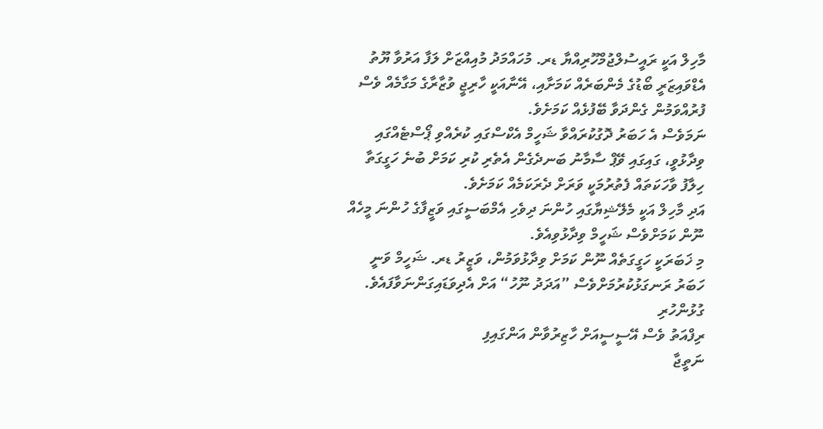މާހިލް އަކީ ރައީސުލްޖުމްހޫރިއްޔާ ޑރ. މުހައްމަދު މުއިއްޒަށް ލަފާ އަރުވާ ޔޫތު އެޑްވައިޒަރީ ބޯޑުގެ މެންބަރެއް ކަމަށާއި، އޭނާއަކީ ހާރިޖީ ވުޒާރާގެ މަގާމެއް ވެސް ފުރުއްވަމުން ގެންދަވާ ބޭފުޅެއް ކަމަށެވެ.
ނަމަވެސް އެ ހަބަރު ދޮގުކުރައްވާ ޝަހީމް އެކްސްގައި ކުރެއްވި ޕޯސްޓެއްގައި ވިދާޅުވީ، ގައިގައި ވޭޕް ސާމާނު ބަނދެގެން އެތެރި ކުރި ކަމަށް ބުނެ ހަގީގަތާ ހިލާފު ވާހަކަތައް ފެތުރުމަކީ ވަރަށް ދެރަކަމެއް ކަމަށެވެ.
އަދި މާހިލް އަކީ މެލޭޝިޔާގައި ހުންނަ ދިވެހި އެމްބަސީގައި ވަޒީފާގެ ހުންނަ މީހެއް ނޫން ކަމަށްވެސް ޝަހީމް ވިދާޅުވިއެވެ.
މި ޚަބަރަކީ ހަގީގަތެއް ނޫން ކަމަށް ވިދާޅުވަމުން، ވަޒީރު ޑރ. ޝަހީމް ވަނީ ހަބަރު ރަނގަޅުކުރުމަށްވެސް ”އަދަދު ނޫހު“ އަށް އެދިވަޑައިގަންނަވާފައެވެ.
ގުޅުންހުރި
ރިފްއަތު ވެސް އޭސީސީއަށް ހާޒިރުވާން އަންގައިފި
ނަތީޖާ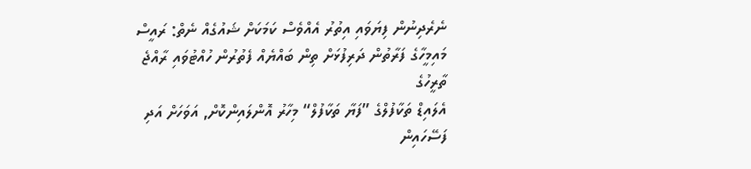ނެރެދިނުން ފިޔަވައި އިތުރު އެއްވެސް ކަމަކަށް ޝައުގެއް ނެތް: ރައީސް
މައިމީހާގެ ފަރާތުން ދަރިފުޅަށް ތިން ބައްޔެއް ފެތުރުން ހުއްޓުވައި ރާއްޖެ ތާރީހުގެ
އެލައިޑް ތަކާފުލްގެ ”ފަޔާ ތަކާފުލް“ މިހާރު އޮންލައިންކޮށް, އަވަހަށް އަދި ފަސޭހައިން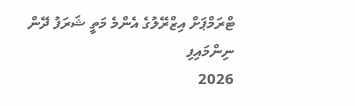ޓްރަމްޕަށް އިޒްރޭލުގެ އެންމެ މަތީ ޝަރަފު ދޭން ނިންމައިފި
2026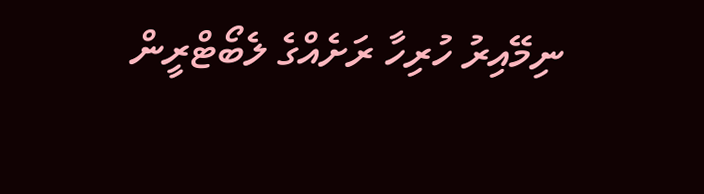ނިމޭއިރު ހުރިހާ ރަށެއްގެ ލެބޯޓްރީން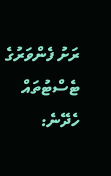ރަށު ފެންވަރުގެ ޓެސްޓުތައް ހެދޭނެ: